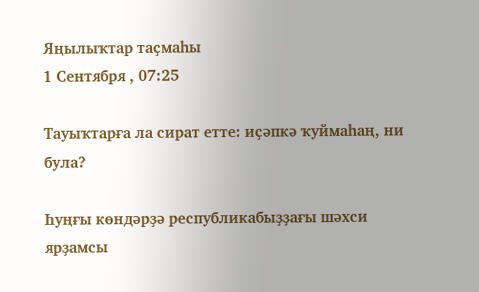Яңылыҡтар таҫмаһы
1 Сентября , 07:25

Тауыҡтарға ла сират етте: иҫәпкә ҡуймаһаң, ни була?

Һуңғы көндәрҙә республикабыҙҙағы шәхси ярҙамсы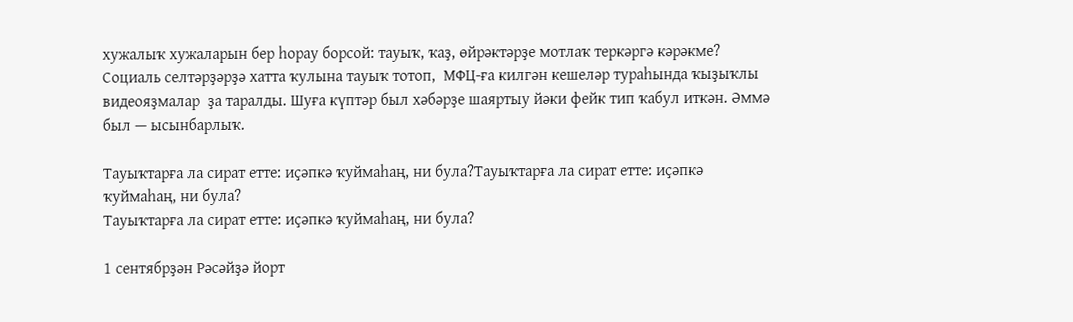хужалыҡ хужаларын бер һорау борсой: тауыҡ, ҡаҙ, өйрәктәрҙе мотлаҡ теркәргә кәрәкме? Социаль селтәрҙәрҙә хатта ҡулына тауыҡ тотоп,  МФЦ-ға килгән кешеләр тураһында ҡыҙыҡлы  видеояҙмалар  ҙа таралды. Шуға күптәр был хәбәрҙе шаяртыу йәки фейк тип ҡабул иткән. Әммә был — ысынбарлыҡ.

Тауыҡтарға ла сират етте: иҫәпкә ҡуймаһаң, ни була?Тауыҡтарға ла сират етте: иҫәпкә ҡуймаһаң, ни була?
Тауыҡтарға ла сират етте: иҫәпкә ҡуймаһаң, ни була?

1 сентябрҙән Рәсәйҙә йорт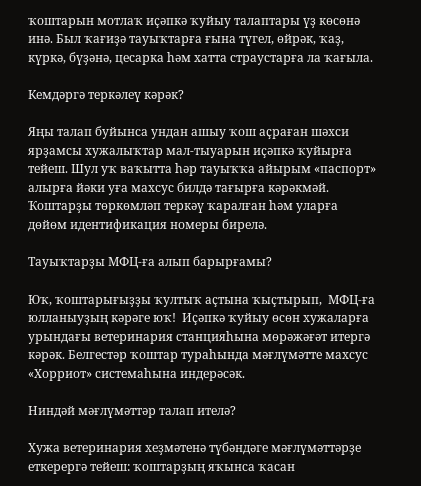ҡоштарын мотлаҡ иҫәпкә ҡуйыу талаптары үҙ көсөнә инә. Был ҡағиҙә тауыҡтарға ғына түгел, өйрәк, ҡаҙ, күркә, бүҙәнә, цесарка һәм хатта страустарға ла ҡағыла.

Кемдәргә теркәлеү кәрәк?

Яңы талап буйынса ундан ашыу ҡош аҫраған шәхси ярҙамсы хужалыҡтар мал-тыуарын иҫәпкә ҡуйырға тейеш. Шул уҡ ваҡытта һәр тауыҡҡа айырым «паспорт» алырға йәки уға махсус билдә тағырға кәрәкмәй. Ҡоштарҙы төркөмләп теркәү ҡаралған һәм уларға дөйөм идентификация номеры бирелә.

Тауыҡтарҙы МФЦ-ға алып барырғамы?

Юҡ, ҡоштарығыҙҙы ҡултыҡ аҫтына ҡыҫтырып,  МФЦ-ға юлланыуҙың кәрәге юҡ!  Иҫәпкә ҡуйыу өсөн хужаларға урындағы ветеринария станцияһына мөрәжәғәт итергә кәрәк. Белгестәр ҡоштар тураһында мәғлүмәтте махсус «Хорриот» системаһына индерәсәк.

Ниндәй мәғлүмәттәр талап ителә?

Хужа ветеринария хеҙмәтенә түбәндәге мәғлүмәттәрҙе еткерергә тейеш: ҡоштарҙың яҡынса ҡасан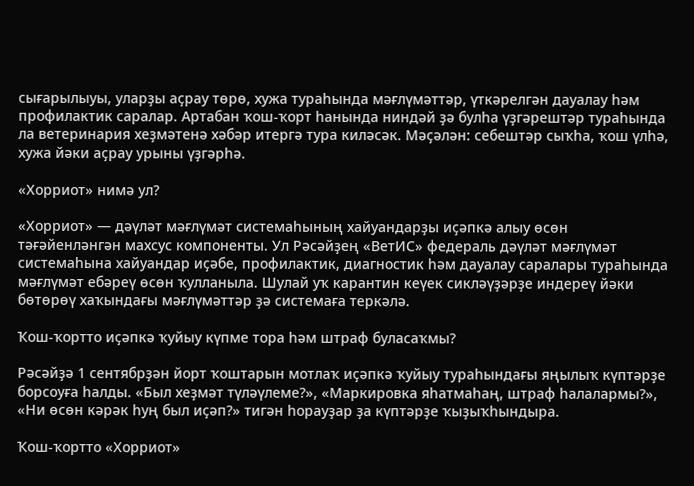сығарылыуы, уларҙы аҫрау төрө, хужа тураһында мәғлүмәттәр, үткәрелгән дауалау һәм профилактик саралар. Артабан ҡош-ҡорт һанында ниндәй ҙә булһа үҙгәрештәр тураһында ла ветеринария хеҙмәтенә хәбәр итергә тура киләсәк. Мәҫәлән: себештәр сыҡһа, ҡош үлһә, хужа йәки аҫрау урыны үҙгәрһә.

«Хорриот» нимә ул?

«Хорриот» — дәүләт мәғлүмәт системаһының хайуандарҙы иҫәпкә алыу өсөн тәғәйенләнгән махсус компоненты. Ул Рәсәйҙең «ВетИС» федераль дәүләт мәғлүмәт системаһына хайуандар иҫәбе, профилактик, диагностик һәм дауалау саралары тураһында мәғлүмәт ебәреү өсөн ҡулланыла. Шулай уҡ карантин кеүек сикләүҙәрҙе индереү йәки бөтөрөү хаҡындағы мәғлүмәттәр ҙә системаға теркәлә.

Ҡош-ҡортто иҫәпкә ҡуйыу күпме тора һәм штраф буласаҡмы?

Рәсәйҙә 1 сентябрҙән йорт ҡоштарын мотлаҡ иҫәпкә ҡуйыу тураһындағы яңылыҡ күптәрҙе борсоуға һалды. «Был хеҙмәт түләүлеме?», «Маркировка яһатмаһаң, штраф һалалармы?», «Ни өсөн кәрәк һуң был иҫәп?» тигән һорауҙар ҙа күптәрҙе ҡыҙыҡһындыра.

Ҡош-ҡортто «Хорриот»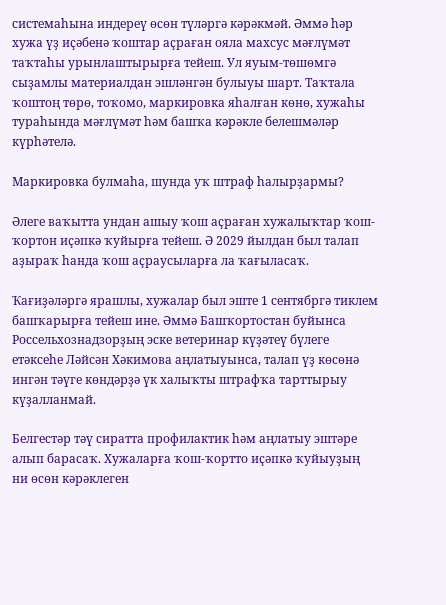системаһына индереү өсөн түләргә кәрәкмәй. Әммә һәр хужа үҙ иҫәбенә ҡоштар аҫраған ояла махсус мәғлүмәт таҡтаһы урынлаштырырға тейеш. Ул яуым-төшөмгә  сыҙамлы материалдан эшләнгән булыуы шарт. Таҡтала ҡоштоң төрө, тоҡомо, маркировка яһалған көнө, хужаһы тураһында мәғлүмәт һәм башҡа кәрәкле белешмәләр күрһәтелә.

Маркировка булмаһа, шунда уҡ штраф һалырҙармы?

Әлеге ваҡытта ундан ашыу ҡош аҫраған хужалыҡтар ҡош-ҡортон иҫәпкә ҡуйырға тейеш. Ә 2029 йылдан был талап аҙыраҡ һанда ҡош аҫраусыларға ла ҡағыласаҡ.

Ҡағиҙәләргә ярашлы, хужалар был эште 1 сентябргә тиклем башҡарырға тейеш ине. Әммә Башҡортостан буйынса Россельхознадзорҙың эске ветеринар күҙәтеү бүлеге етәксеһе Ләйсән Хәкимова аңлатыуынса, талап үҙ көсөнә ингән тәүге көндәрҙә үк халыҡты штрафҡа тарттырыу күҙалланмай.

Белгестәр тәү сиратта профилактик һәм аңлатыу эштәре алып барасаҡ. Хужаларға ҡош-ҡортто иҫәпкә ҡуйыуҙың ни өсөн кәрәклеген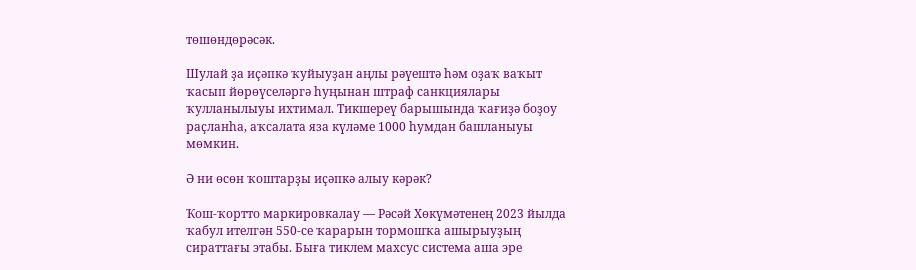төшөндөрәсәк.

Шулай ҙа иҫәпкә ҡуйыуҙан аңлы рәүештә һәм оҙаҡ ваҡыт ҡасып йөрөүселәргә һуңынан штраф санкциялары ҡулланылыуы ихтимал. Тикшереү барышында ҡағиҙә боҙоу раҫланһа, аҡсалата яза күләме 1000 һумдан башланыуы мөмкин.

Ә ни өсөн ҡоштарҙы иҫәпкә алыу кәрәк?

Ҡош-ҡортто маркировкалау — Рәсәй Хөкүмәтенең 2023 йылда ҡабул ителгән 550-се ҡарарын тормошҡа ашырыуҙың сираттағы этабы. Быға тиклем махсус система аша эре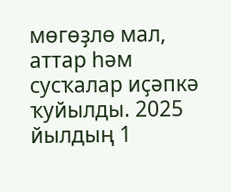мөгөҙлө мал, аттар һәм сусҡалар иҫәпкә ҡуйылды. 2025 йылдың 1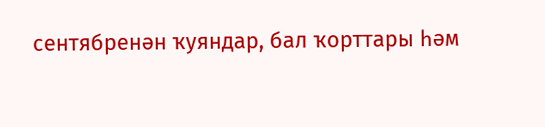сентябренән ҡуяндар, бал ҡорттары һәм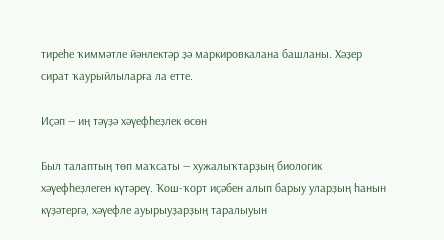тиреһе ҡиммәтле йәнлектәр ҙә маркировкалана башланы. Хәҙер сират ҡаурыйлыларға ла етте.

Иҫәп — иң тәүҙә хәүефһеҙлек өсөн

Был талаптың төп маҡсаты — хужалыҡтарҙың биологик хәүефһеҙлеген күтәреү. Ҡош-ҡорт иҫәбен алып барыу уларҙың һанын күҙәтергә, хәүефле ауырыуҙарҙың таралыуын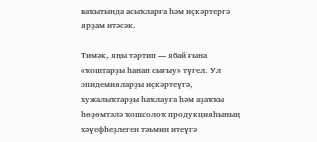ваҡытында асыҡларға һәм иҫкәртергә ярҙам итәсәк.

Тимәк, яңы тәртип — ябай ғына «ҡоштарҙы һанап сығыу» түгел. Ул эпидемияларҙы иҫкәртеүгә, хужалыҡтарҙы һаҡлауға һәм аҙаҡҡы һөҙөмтәлә ҡошсолоҡ продукцияһының хәүефһеҙлеген тәьмин итеүгә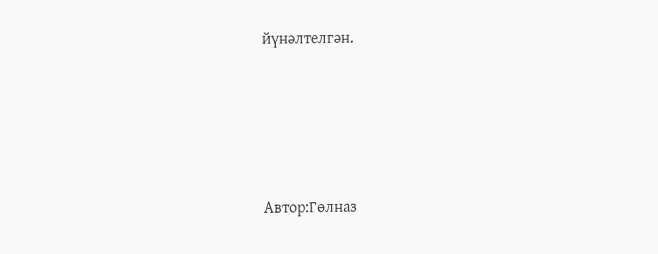йүнәлтелгән.







Автор:Гөлназ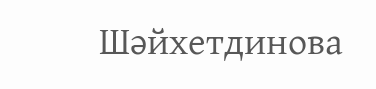Шәйхетдинова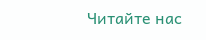Читайте нас